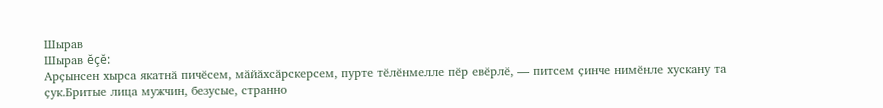Шырав
Шырав ĕçĕ:
Арҫынсен хырса якатнӑ пичӗсем, мӑйӑхсӑрскерсем, пурте тӗлӗнмелле пӗр евӗрлӗ, — питсем ҫинче нимӗнле хускану та ҫук.Бритые лица мужчин, безусые, странно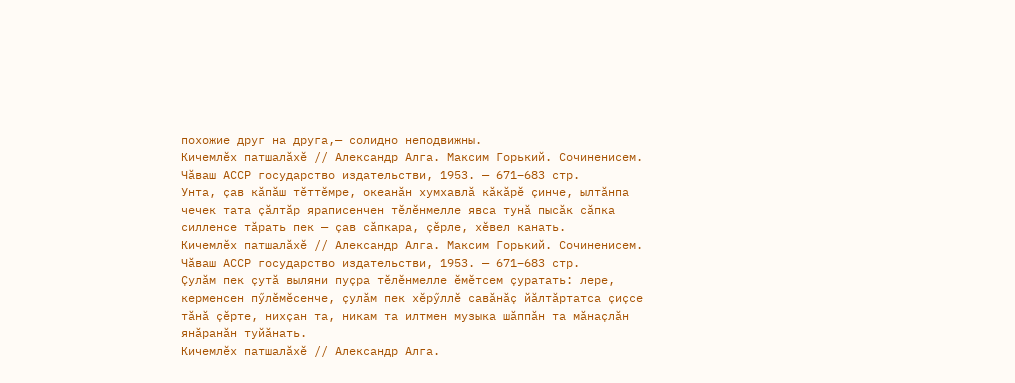похожие друг на друга,— солидно неподвижны.
Кичемлӗх патшалӑхӗ // Александр Алга. Максим Горький. Сочиненисем. Чӑваш АССР государство издательстви, 1953. — 671–683 стр.
Унта, ҫав кӑпӑш тӗттӗмре, океанӑн хумхавлӑ кӑкӑрӗ ҫинче, ылтӑнпа чечек тата ҫӑлтӑр яраписенчен тӗлӗнмелле явса тунӑ пысӑк сӑпка силленсе тӑрать пек — ҫав сӑпкара, ҫӗрле, хӗвел канать.
Кичемлӗх патшалӑхӗ // Александр Алга. Максим Горький. Сочиненисем. Чӑваш АССР государство издательстви, 1953. — 671–683 стр.
Ҫулӑм пек ҫутӑ выляни пуҫра тӗлӗнмелле ӗмӗтсем ҫуратать: лере, керменсен пӳлӗмӗсенче, ҫулӑм пек хӗрӳллӗ савӑнӑҫ йӑлтӑртатса ҫиҫсе тӑнӑ ҫӗрте, нихҫан та, никам та илтмен музыка шӑппӑн та мӑнаҫлӑн янӑранӑн туйӑнать.
Кичемлӗх патшалӑхӗ // Александр Алга.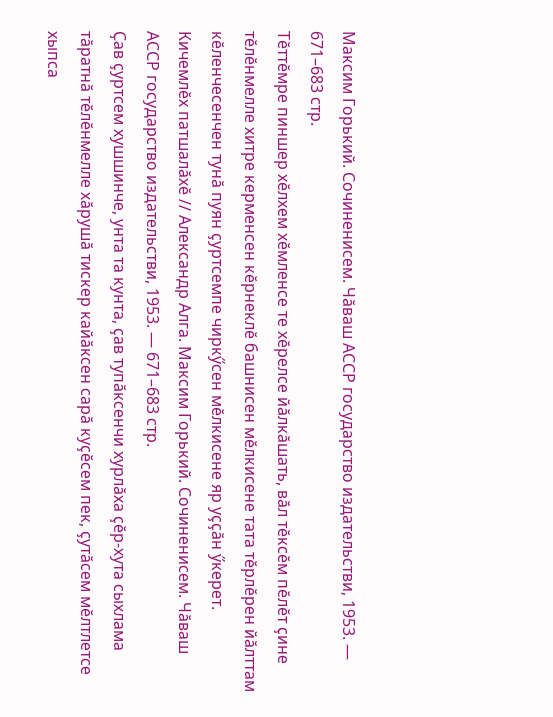Максим Горький. Сочиненисем. Чӑваш АССР государство издательстви, 1953. — 671–683 стр.
Тӗттӗмре пиншер хӗлхем хӗмленсе те хӗрелсе йӑлкӑшать, вӑл тӗксӗм пӗлӗт ҫине тӗлӗнмелле хитре керменсен кӗрнеклӗ башнисен мӗлкисене тата тӗрлӗрен йӑлттам кӗленчесенчен тунӑ пуян ҫуртсемпе чиркӳсен мӗлкисене яр уҫҫӑн ӳкерет.
Кичемлӗх патшалӑхӗ // Александр Алга. Максим Горький. Сочиненисем. Чӑваш АССР государство издательстви, 1953. — 671–683 стр.
Ҫав ҫуртсем хушшинче, унта та кунта, ҫав тупӑксенчи хурлӑха ҫӗр-хута сыхлама тӑратнӑ тӗлӗнмелле хӑрушӑ тискер кайӑксен сарӑ куҫӗсем пек, ҫутӑсем мӗлтлетсе хыпса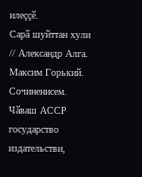илеҫҫӗ.
Сарӑ шуйттан хули // Александр Алга. Максим Горький. Сочиненисем. Чӑваш АССР государство издательстви,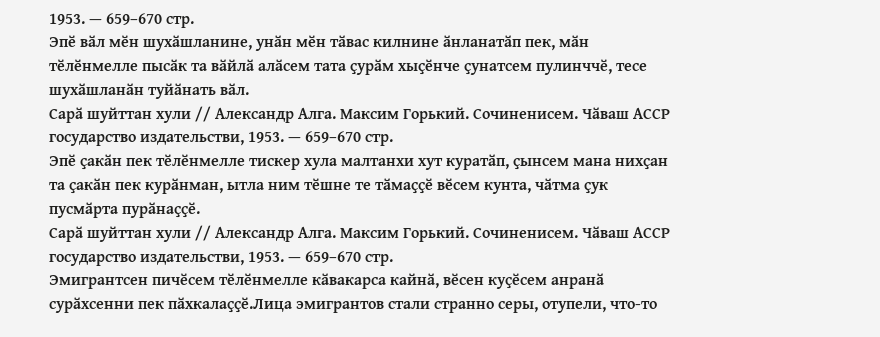1953. — 659–670 стр.
Эпӗ вӑл мӗн шухӑшланине, унӑн мӗн тӑвас килнине ӑнланатӑп пек, мӑн тӗлӗнмелле пысӑк та вӑйлӑ алӑсем тата ҫурӑм хыҫӗнче ҫунатсем пулинччӗ, тесе шухӑшланӑн туйӑнать вӑл.
Сарӑ шуйттан хули // Александр Алга. Максим Горький. Сочиненисем. Чӑваш АССР государство издательстви, 1953. — 659–670 стр.
Эпӗ ҫакӑн пек тӗлӗнмелле тискер хула малтанхи хут куратӑп, ҫынсем мана нихҫан та ҫакӑн пек курӑнман, ытла ним тӗшне те тӑмаҫҫӗ вӗсем кунта, чӑтма ҫук пусмӑрта пурӑнаҫҫӗ.
Сарӑ шуйттан хули // Александр Алга. Максим Горький. Сочиненисем. Чӑваш АССР государство издательстви, 1953. — 659–670 стр.
Эмигрантсен пичӗсем тӗлӗнмелле кӑвакарса кайнӑ, вӗсен куҫӗсем анранӑ сурӑхсенни пек пӑхкалаҫҫӗ.Лица эмигрантов стали странно серы, отупели, что-то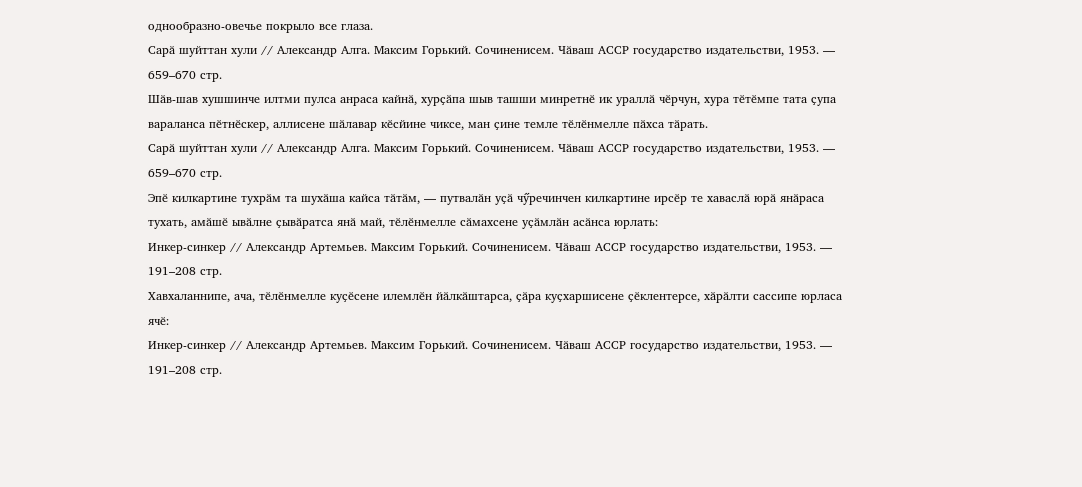однообразно-овечье покрыло все глаза.
Сарӑ шуйттан хули // Александр Алга. Максим Горький. Сочиненисем. Чӑваш АССР государство издательстви, 1953. — 659–670 стр.
Шӑв-шав хушшинче илтми пулса анраса кайнӑ, хурҫӑпа шыв ташши минретнӗ ик ураллӑ чӗрчун, хура тӗтӗмпе тата ҫупа вараланса пӗтнӗскер, аллисене шӑлавар кӗсйине чиксе, ман ҫине темле тӗлӗнмелле пӑхса тӑрать.
Сарӑ шуйттан хули // Александр Алга. Максим Горький. Сочиненисем. Чӑваш АССР государство издательстви, 1953. — 659–670 стр.
Эпӗ килкартине тухрӑм та шухӑша кайса тӑтӑм, — путвалӑн уҫӑ чӳречинчен килкартине ирсӗр те хаваслӑ юрӑ янӑраса тухать, амӑшӗ ывӑлне ҫывӑратса янӑ май, тӗлӗнмелле сӑмахсене уҫӑмлӑн асӑнса юрлать:
Инкер-синкер // Александр Артемьев. Максим Горький. Сочиненисем. Чӑваш АССР государство издательстви, 1953. — 191–208 стр.
Хавхаланнипе, ача, тӗлӗнмелле куҫӗсене илемлӗн йӑлкӑштарса, ҫӑра куҫхаршисене ҫӗклентерсе, хӑрӑлти сассипе юрласа ячӗ:
Инкер-синкер // Александр Артемьев. Максим Горький. Сочиненисем. Чӑваш АССР государство издательстви, 1953. — 191–208 стр.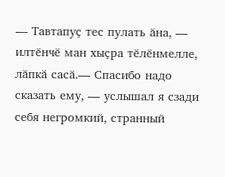— Тавтапуҫ тес пулать ӑна, — илтӗнчӗ ман хыҫра тӗлӗнмелле, лӑпкӑ сасӑ.— Спасибо надо сказать ему, — услышал я сзади себя негромкий, странный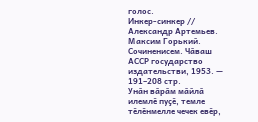голос.
Инкер-синкер // Александр Артемьев. Максим Горький. Сочиненисем. Чӑваш АССР государство издательстви, 1953. — 191–208 стр.
Унӑн вӑрӑм мӑйлӑ илемлӗ пуҫӗ, темле тӗлӗнмелле чечек евӗр,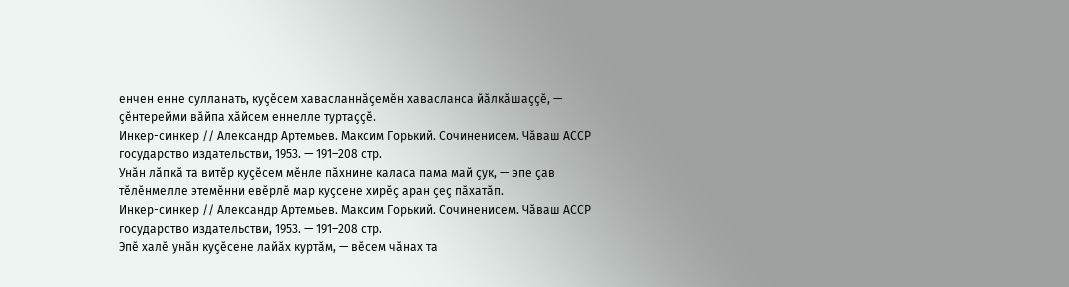енчен енне сулланать, куҫӗсем хавасланнӑҫемӗн хавасланса йӑлкӑшаҫҫӗ, — ҫӗнтерейми вӑйпа хӑйсем еннелле туртаҫҫӗ.
Инкер-синкер // Александр Артемьев. Максим Горький. Сочиненисем. Чӑваш АССР государство издательстви, 1953. — 191–208 стр.
Унӑн лӑпкӑ та витӗр куҫӗсем мӗнле пӑхнине каласа пама май ҫук, — эпе ҫав тӗлӗнмелле этемӗнни евӗрлӗ мар куҫсене хирӗҫ аран ҫеҫ пӑхатӑп.
Инкер-синкер // Александр Артемьев. Максим Горький. Сочиненисем. Чӑваш АССР государство издательстви, 1953. — 191–208 стр.
Эпӗ халӗ унӑн куҫӗсене лайӑх куртӑм, — вӗсем чӑнах та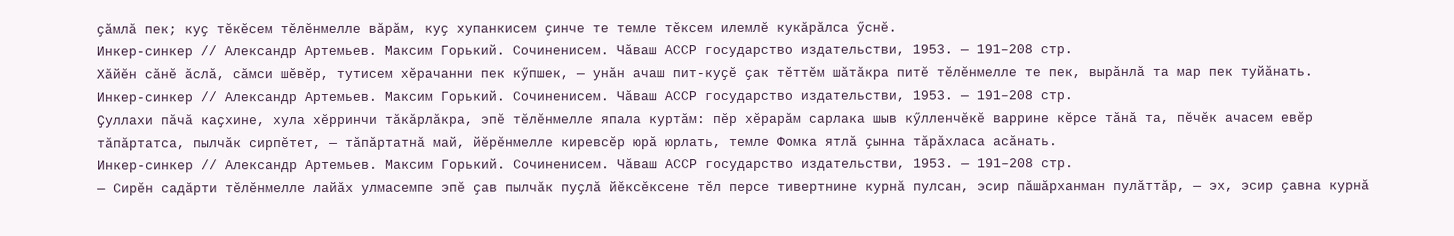ҫӑмлӑ пек; куҫ тӗкӗсем тӗлӗнмелле вӑрӑм, куҫ хупанкисем ҫинче те темле тӗксем илемлӗ кукӑрӑлса ӳснӗ.
Инкер-синкер // Александр Артемьев. Максим Горький. Сочиненисем. Чӑваш АССР государство издательстви, 1953. — 191–208 стр.
Хӑйӗн сӑнӗ ӑслӑ, сӑмси шӗвӗр, тутисем хӗрачанни пек кӳпшек, — унӑн ачаш пит-куҫӗ ҫак тӗттӗм шӑтӑкра питӗ тӗлӗнмелле те пек, вырӑнлӑ та мар пек туйӑнать.
Инкер-синкер // Александр Артемьев. Максим Горький. Сочиненисем. Чӑваш АССР государство издательстви, 1953. — 191–208 стр.
Ҫуллахи пӑчӑ каҫхине, хула хӗрринчи тӑкӑрлӑкра, эпӗ тӗлӗнмелле япала куртӑм: пӗр хӗрарӑм сарлака шыв кӳлленчӗкӗ варрине кӗрсе тӑнӑ та, пӗчӗк ачасем евӗр тӑпӑртатса, пылчӑк сирпӗтет, — тӑпӑртатнӑ май, йӗрӗнмелле киревсӗр юрӑ юрлать, темле Фомка ятлӑ ҫынна тӑрӑхласа асӑнать.
Инкер-синкер // Александр Артемьев. Максим Горький. Сочиненисем. Чӑваш АССР государство издательстви, 1953. — 191–208 стр.
— Сирӗн садӑрти тӗлӗнмелле лайӑх улмасемпе эпӗ ҫав пылчӑк пуҫлӑ йӗксӗксене тӗл персе тивертнине курнӑ пулсан, эсир пӑшӑрханман пулӑттӑр, — эх, эсир ҫавна курнӑ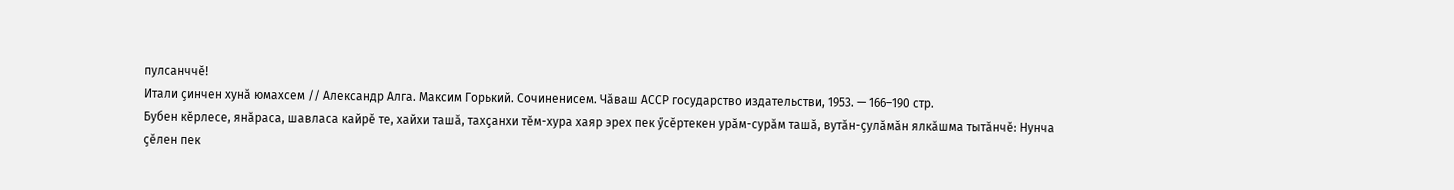пулсанччӗ!
Итали ҫинчен хунӑ юмахсем // Александр Алга. Максим Горький. Сочиненисем. Чӑваш АССР государство издательстви, 1953. — 166–190 стр.
Бубен кӗрлесе, янӑраса, шавласа кайрӗ те, хайхи ташӑ, тахҫанхи тӗм-хура хаяр эрех пек ӳсӗртекен урӑм-сурӑм ташӑ, вутӑн-ҫулӑмӑн ялкӑшма тытӑнчӗ: Нунча ҫӗлен пек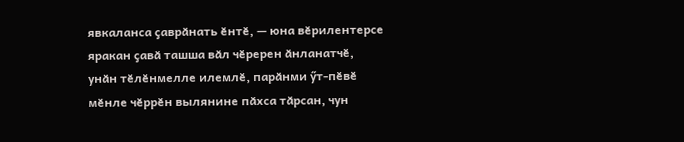явкаланса ҫаврӑнать ӗнтӗ, — юна вӗрилентерсе яракан ҫавӑ ташша вӑл чӗререн ӑнланатчӗ, унӑн тӗлӗнмелле илемлӗ, парӑнми ӳт-пӗвӗ мӗнле чӗррӗн вылянине пӑхса тӑрсан, чун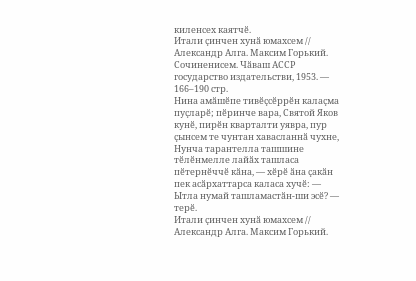киленсех каятчӗ.
Итали ҫинчен хунӑ юмахсем // Александр Алга. Максим Горький. Сочиненисем. Чӑваш АССР государство издательстви, 1953. — 166–190 стр.
Нина амӑшӗпе тивӗҫсӗррӗн калаҫма пуҫларӗ; пӗринче вара, Святой Яков кунӗ, пирӗн кварталти уявра, пур ҫынсем те чунтан хавасланнӑ чухне, Нунча тарантелла ташшине тӗлӗнмелле лайӑх ташласа пӗтернӗччӗ кӑна, — хӗрӗ ӑна ҫакӑн пек асӑрхаттарса каласа хучӗ: — Ытла нумай ташламастӑн-ши эсӗ? — терӗ.
Итали ҫинчен хунӑ юмахсем // Александр Алга. Максим Горький.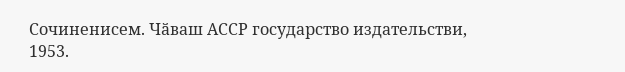Сочиненисем. Чӑваш АССР государство издательстви, 1953.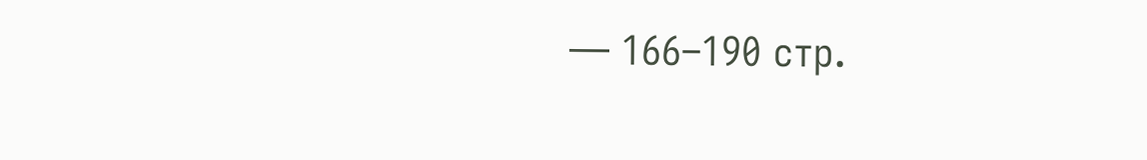— 166–190 стр.